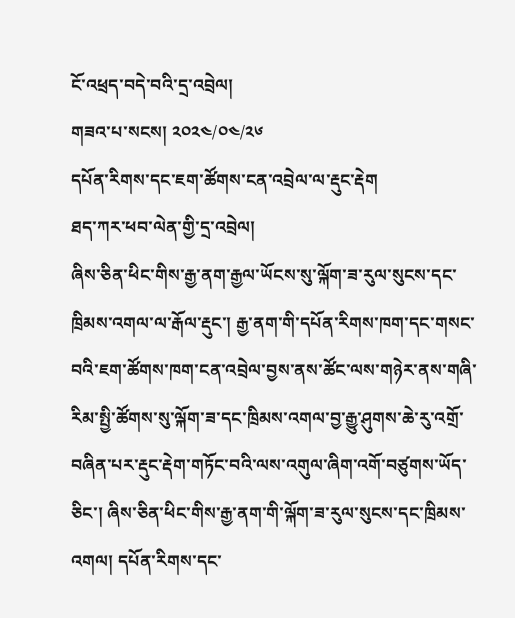ངོ་འཕྲད་བདེ་བའི་དྲ་འབྲེལ།
གཟའ་པ་སངས། ༢༠༢༤/༠༤/༢༦
དཔོན་རིགས་དང་ཇག་ཚོགས་ངན་འབྲེལ་ལ་རྡུང་རྡེག
ཐད་ཀར་ཕབ་ལེན་གྱི་དྲ་འབྲེལ།
ཞིས་ཅིན་ཕིང་གིས་རྒྱ་ནག་རྒྱལ་ཡོངས་སུ་ལྐོག་ཟ་རུལ་སུངས་དང་ཁྲིམས་འགལ་ལ་རྒོལ་རྡུང་། རྒྱ་ནག་གི་དཔོན་རིགས་ཁག་དང་གསང་བའི་ཇག་ཚོགས་ཁག་ངན་འབྲེལ་བྱས་ནས་ཚོང་ལས་གཉེར་ནས་གཞི་རིམ་སྤྱི་ཚོགས་སུ་ལྐོག་ཟ་དང་ཁྲིམས་འགལ་བྱ་རྒྱུ་ཤུགས་ཆེ་རུ་འགྲོ་བཞིན་པར་རྡུང་རྡེག་གཏོང་བའི་ལས་འགུལ་ཞིག་འགོ་བཙུགས་ཡོད་ཅིང་། ཞིས་ཅིན་ཕིང་གིས་རྒྱ་ནག་གི་ལྐོག་ཟ་རུལ་སུངས་དང་ཁྲིམས་འགལ། དཔོན་རིགས་དང་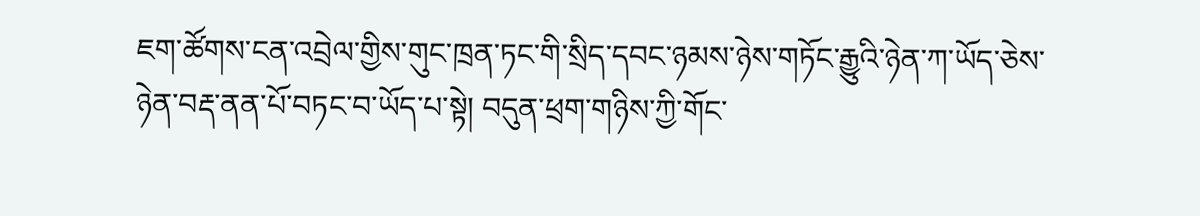ཇག་ཚོགས་ངན་འབྲེལ་གྱིས་གུང་ཁྲན་ཏང་གི་སྲིད་དབང་ཉམས་ཉེས་གཏོང་རྒྱུའི་ཉེན་ཀ་ཡོད་ཅེས་ཉེན་བརྡ་ནན་པོ་བཏང་བ་ཡོད་པ་སྟེ། བདུན་ཕྲག་གཉིས་ཀྱི་གོང་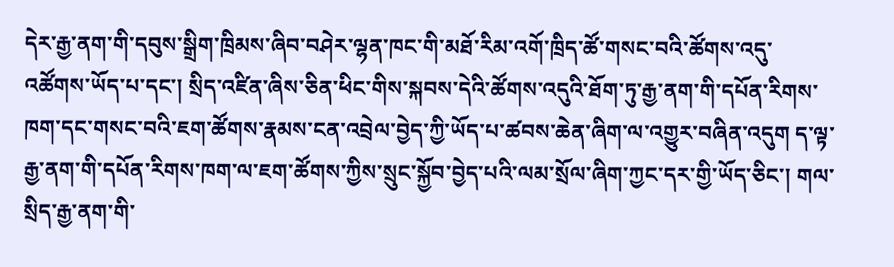དེར་རྒྱ་ནག་གི་དབུས་སྒྲིག་ཁྲིམས་ཞིབ་བཤེར་ལྷན་ཁང་གི་མཐོ་རིམ་འགོ་ཁྲིད་ཚོ་གསང་བའི་ཚོགས་འདུ་འཚོགས་ཡོད་པ་དང་། སྲིད་འཛིན་ཞིས་ཅིན་ཕིང་གིས་སྐབས་དེའི་ཚོགས་འདུའི་ཐོག་ཏུ་རྒྱ་ནག་གི་དཔོན་རིགས་ཁག་དང་གསང་བའི་ཇག་ཚོགས་རྣམས་ངན་འབྲེལ་བྱེད་ཀྱི་ཡོད་པ་ཚབས་ཆེན་ཞིག་ལ་འགྱུར་བཞིན་འདུག ད་ལྟ་རྒྱ་ནག་གི་དཔོན་རིགས་ཁག་ལ་ཇག་ཚོགས་ཀྱིས་སྲུང་སྐྱོབ་བྱེད་པའི་ལམ་སྲོལ་ཞིག་ཀྱང་དར་གྱི་ཡོད་ཅིང་། གལ་སྲིད་རྒྱ་ནག་གི་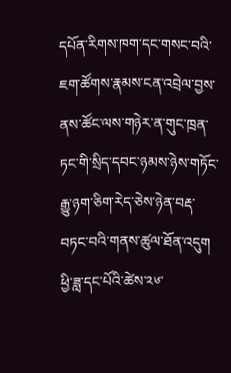དཔོན་རིགས་ཁག་དང་གསང་བའི་ཇག་ཚོགས་རྣམས་ངན་འབྲེལ་བྱས་ནས་ཚོང་ལས་གཉེར་ན་གུང་ཁྲན་ཏང་གི་སྲིད་དབང་ཉམས་ཉེས་གཏོང་རྒྱུ་ཉག་ཅིག་རེད་ཅེས་ཉེན་བརྡ་བཏང་བའི་གནས་ཚུལ་ཐོན་འདུག ཕྱི་ཟླ་དང་པོའི་ཚེས་༢༦་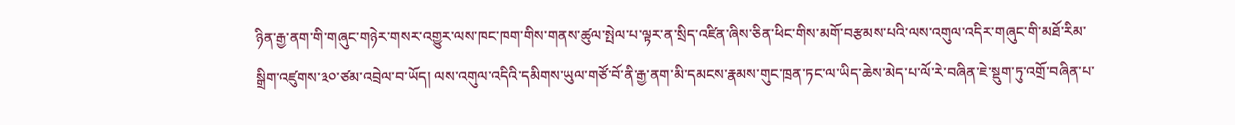ཉིན་རྒྱ་ནག་གི་གཞུང་གཉེར་གསར་འགྱུར་ལས་ཁང་ཁག་གིས་གནས་ཚུལ་སྤེལ་པ་ལྟར་ན་སྲིད་འཛིན་ཞིས་ཅིན་ཕིང་གིས་མགོ་བརྩམས་པའི་ལས་འགུལ་འདིར་གཞུང་གི་མཐོ་རིམ་སྒྲིག་འཛུགས་༣༠་ཙམ་འབྲེལ་བ་ཡོད། ལས་འགུལ་འདིའི་དམིགས་ཡུལ་གཙོ་བོ་ནི་རྒྱ་ནག་མི་དམངས་རྣམས་གུང་ཁྲན་ཏང་ལ་ཡིད་ཆེས་མེད་པ་ལོ་རེ་བཞིན་ཇེ་སྡུག་ཏུ་འགྲོ་བཞིན་པ་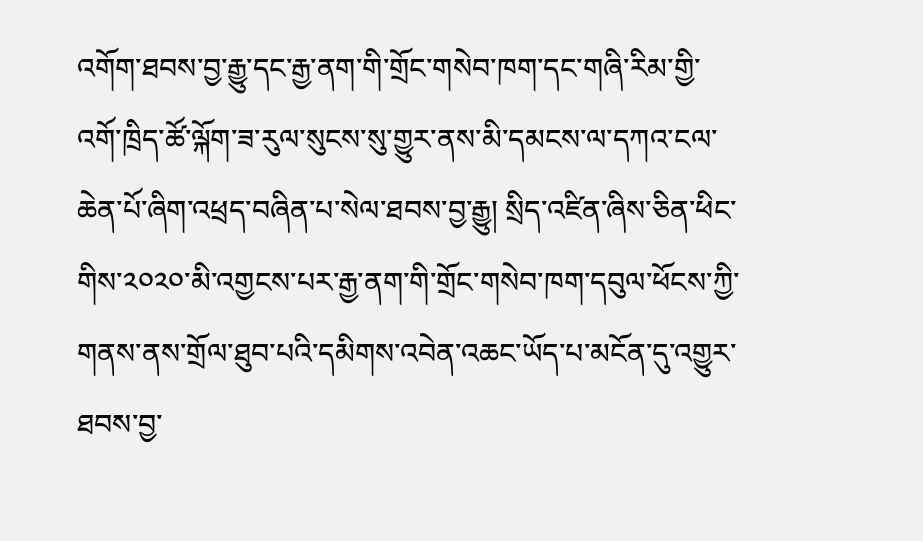འགོག་ཐབས་བྱ་རྒྱུ་དང་རྒྱ་ནག་གི་གྲོང་གསེབ་ཁག་དང་གཞི་རིམ་གྱི་འགོ་ཁྲིད་ཚོ་ལྐོག་ཟ་རུལ་སུངས་སུ་གྱུར་ནས་མི་དམངས་ལ་དཀའ་ངལ་ཆེན་པོ་ཞིག་འཕྲད་བཞིན་པ་སེལ་ཐབས་བྱ་རྒྱུ། སྲིད་འཛིན་ཞིས་ཅིན་ཕིང་གིས་༢༠༢༠་མི་འགྱངས་པར་རྒྱ་ནག་གི་གྲོང་གསེབ་ཁག་དབུལ་ཕོངས་ཀྱི་གནས་ནས་གྲོལ་ཐུབ་པའི་དམིགས་འབེན་འཆང་ཡོད་པ་མངོན་དུ་འགྱུར་ཐབས་བྱ་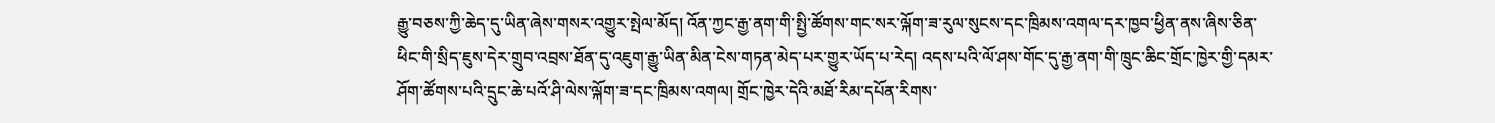རྒྱུ་བཅས་ཀྱི་ཆེད་དུ་ཡིན་ཞེས་གསར་འགྱུར་སྤེལ་མོད། འོན་ཀྱང་རྒྱ་ནག་གི་སྤྱི་ཚོགས་གང་སར་ལྐོག་ཟ་རུལ་སུངས་དང་ཁྲིམས་འགལ་དར་ཁྱབ་ཕྱིན་ནས་ཞིས་ཅིན་ཕིང་གི་སྲིད་ཇུས་དེར་གྲུབ་འབྲས་ཐོན་དུ་འཇུག་རྒྱུ་ཡིན་མིན་ངེས་གཏན་མེད་པར་གྱུར་ཡོད་པ་རེད། འདས་པའི་ལོ་ཤས་གོང་དུ་རྒྱ་ནག་གི་ཁྲུང་ཆིང་གྲོང་ཁྱེར་གྱི་དམར་ཤོག་ཚོགས་པའི་དྲུང་ཆེ་པའོ་ཤི་ལེས་ལྐོག་ཟ་དང་ཁྲིམས་འགལ། གྲོང་ཁྱེར་དེའི་མཐོ་རིམ་དཔོན་རིགས་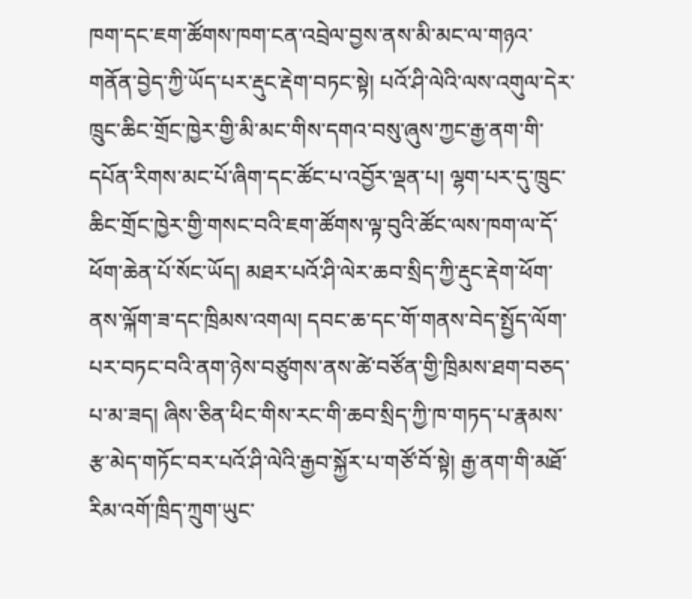ཁག་དང་ཇག་ཚོགས་ཁག་ངན་འབྲེལ་བྱས་ནས་མི་མང་ལ་གཉའ་གནོན་བྱེད་ཀྱི་ཡོད་པར་རྡུང་རྡེག་བཏང་སྟེ། པའོ་ཤི་ལེའི་ལས་འགུལ་དེར་ཁྲུང་ཆིང་གྲོང་ཁྱེར་གྱི་མི་མང་གིས་དགའ་བསུ་ཞུས་ཀྱང་རྒྱ་ནག་གི་དཔོན་རིགས་མང་པོ་ཞིག་དང་ཚོང་པ་འབྱོར་ལྡན་པ། ལྷག་པར་དུ་ཁྲུང་ཆིང་གྲོང་ཁྱེར་གྱི་གསང་བའི་ཇག་ཚོགས་ལྟ་བུའི་ཚོང་ལས་ཁག་ལ་དོ་ཕོག་ཆེན་པོ་སོང་ཡོད། མཐར་པའོ་ཤི་ལེར་ཆབ་སྲིད་ཀྱི་རྡུང་རྡེག་ཕོག་ནས་ལྐོག་ཟ་དང་ཁྲིམས་འགལ། དབང་ཆ་དང་གོ་གནས་བེད་སྤྱོད་ལོག་པར་བཏང་བའི་ནག་ཉེས་བཙུགས་ནས་ཚེ་བཙོན་གྱི་ཁྲིམས་ཐག་བཅད་པ་མ་ཟད། ཞིས་ཅིན་ཕིང་གིས་རང་གི་ཆབ་སྲིད་ཀྱི་ཁ་གཏད་པ་རྣམས་རྩ་མེད་གཏོང་བར་པའོ་ཤི་ལེའི་རྒྱབ་སྐྱོར་པ་གཙོ་བོ་སྟེ། རྒྱ་ནག་གི་མཐོ་རིམ་འགོ་ཁྲིད་ཀྲུག་ཡུང་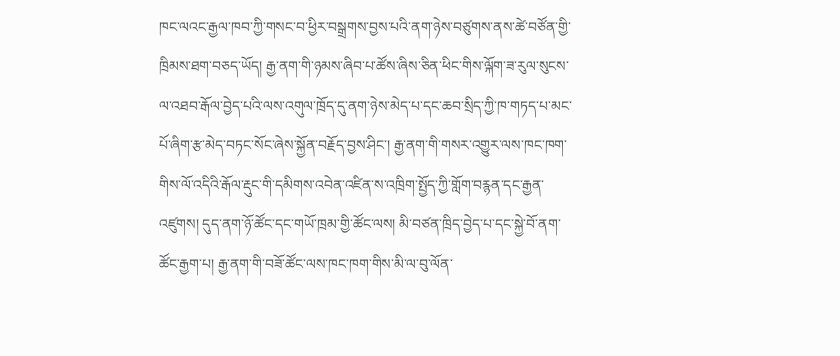ཁང་ལའང་རྒྱལ་ཁབ་ཀྱི་གསང་བ་ཕྱིར་བསྒྲགས་བྱས་པའི་ནག་ཉེས་བཙུགས་ནས་ཚེ་བཙོན་གྱི་ཁྲིམས་ཐག་བཅད་ཡོད། རྒྱ་ནག་གི་ཉམས་ཞིབ་པ་ཚོས་ཞིས་ཅིན་ཕིང་གིས་ལྐོག་ཟ་རུལ་སུངས་ལ་འཐབ་རྒོལ་བྱེད་པའི་ལས་འགུལ་ཁྲོད་དུ་ནག་ཉེས་མེད་པ་དང་ཆབ་སྲིད་ཀྱི་ཁ་གཏད་པ་མང་པོ་ཞིག་རྩ་མེད་བཏང་སོང་ཞེས་སྐྱོན་བརྗོད་བྱས་ཤིང་། རྒྱ་ནག་གི་གསར་འགྱུར་ལས་ཁང་ཁག་གིས་ལོ་འདིའི་རྒོལ་རྡུང་གི་དམིགས་འབེན་འཛིན་ས་འཁྲིག་སྤྱོད་ཀྱི་གློག་བརྙན་དང་རྒྱན་འཛུགས། དུད་ནག་ཉོ་ཚོང་དང་གཡོ་ཁྲམ་གྱི་ཚོང་ལས། མི་བཙན་ཁྲིད་བྱེད་པ་དང་སྐྱེ་བོ་ནག་ཚོང་རྒྱག་པ། རྒྱ་ནག་གི་བཟོ་ཚོང་ལས་ཁང་ཁག་གིས་མི་ལ་བུ་ལོན་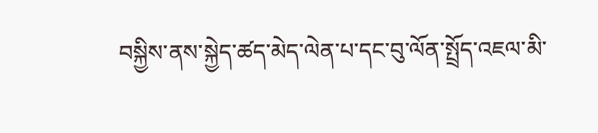བསྐྱིས་ནས་སྐྱེད་ཚད་མེད་ལེན་པ་དང་བུ་ལོན་སྤྲོད་འཇལ་མི་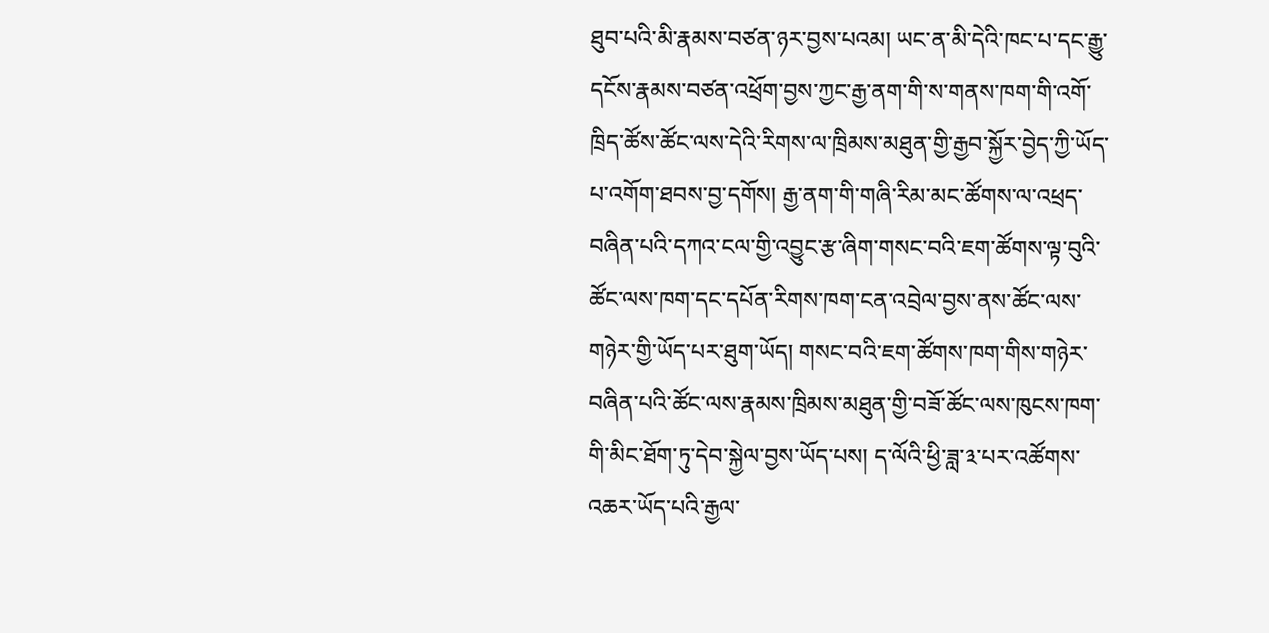ཐུབ་པའི་མི་རྣམས་བཙན་ཉར་བྱས་པའམ། ཡང་ན་མི་དེའི་ཁང་པ་དང་རྒྱུ་དངོས་རྣམས་བཙན་འཕྲོག་བྱས་ཀྱང་རྒྱ་ནག་གི་ས་གནས་ཁག་གི་འགོ་ཁྲིད་ཚོས་ཚོང་ལས་དེའི་རིགས་ལ་ཁྲིམས་མཐུན་གྱི་རྒྱབ་སྐྱོར་བྱེད་ཀྱི་ཡོད་པ་འགོག་ཐབས་བྱ་དགོས། རྒྱ་ནག་གི་གཞི་རིམ་མང་ཚོགས་ལ་འཕྲད་བཞིན་པའི་དཀའ་ངལ་གྱི་འབྱུང་རྩ་ཞིག་གསང་བའི་ཇག་ཚོགས་ལྟ་བུའི་ཚོང་ལས་ཁག་དང་དཔོན་རིགས་ཁག་ངན་འབྲེལ་བྱས་ནས་ཚོང་ལས་གཉེར་གྱི་ཡོད་པར་ཐུག་ཡོད། གསང་བའི་ཇག་ཚོགས་ཁག་གིས་གཉེར་བཞིན་པའི་ཚོང་ལས་རྣམས་ཁྲིམས་མཐུན་གྱི་བཟོ་ཚོང་ལས་ཁུངས་ཁག་གི་མིང་ཐོག་ཏུ་དེབ་སྐྱེལ་བྱས་ཡོད་པས། ད་ལོའི་ཕྱི་ཟླ་༣་པར་འཚོགས་འཆར་ཡོད་པའི་རྒྱལ་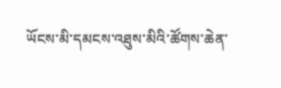ཡོངས་མི་དམངས་འཐུས་མིའི་ཚོགས་ཆེན་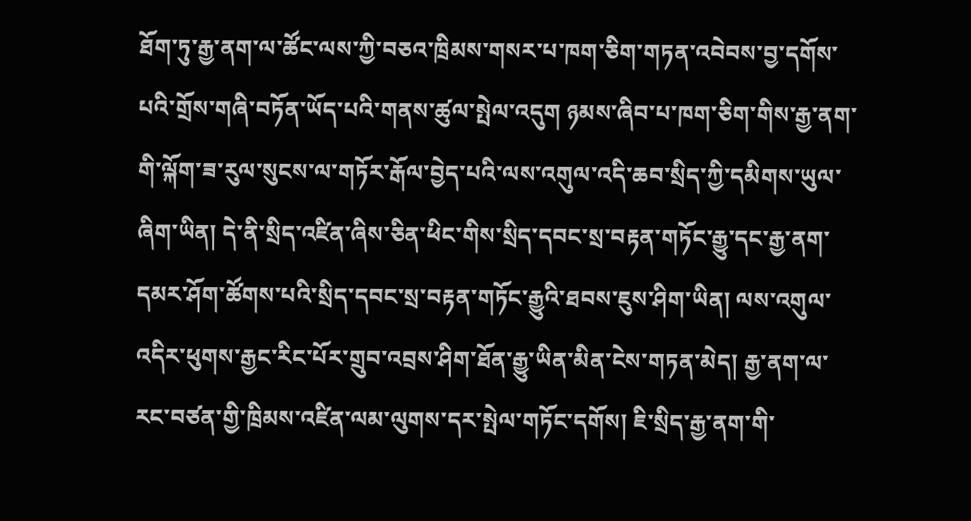ཐོག་ཏུ་རྒྱ་ནག་ལ་ཚོང་ལས་ཀྱི་བཅའ་ཁྲིམས་གསར་པ་ཁག་ཅིག་གཏན་འབེབས་བྱ་དགོས་པའི་གྲོས་གཞི་བཏོན་ཡོད་པའི་གནས་ཚུལ་སྤེལ་འདུག ཉམས་ཞིབ་པ་ཁག་ཅིག་གིས་རྒྱ་ནག་གི་ལྐོག་ཟ་རུལ་སུངས་ལ་གཏོར་རྒོལ་བྱེད་པའི་ལས་འགུལ་འདི་ཆབ་སྲིད་ཀྱི་དམིགས་ཡུལ་ཞིག་ཡིན། དེ་ནི་སྲིད་འཛིན་ཞིས་ཅིན་ཕིང་གིས་སྲིད་དབང་སྲ་བརྟན་གཏོང་རྒྱུ་དང་རྒྱ་ནག་དམར་ཤོག་ཚོགས་པའི་སྲིད་དབང་སྲ་བརྟན་གཏོང་རྒྱུའི་ཐབས་ཇུས་ཤིག་ཡིན། ལས་འགུལ་འདིར་ཕུགས་རྒྱང་རིང་པོར་གྲུབ་འབྲས་ཤིག་ཐོན་རྒྱུ་ཡིན་མིན་ངེས་གཏན་མེད། རྒྱ་ནག་ལ་རང་བཙན་གྱི་ཁྲིམས་འཛིན་ལམ་ལུགས་དར་སྤེལ་གཏོང་དགོས། ཇི་སྲིད་རྒྱ་ནག་གི་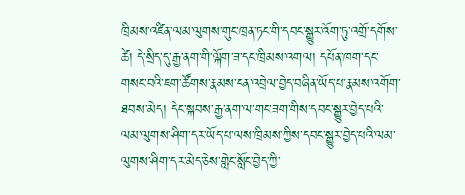ཁྲིམས་འཛིན་ལམ་ལུགས་གུང་ཁྲན་ཏང་གི་དབང་སྒྱུར་འོག་ཏུ་འགྲོ་དགོས་ཚེ། དེ་སྲིད་དུ་རྒྱ་ནག་གི་ལྐོག་ཟ་དང་ཁྲིམས་འགལ། དཔོན་ཁག་དང་གསང་བའི་ཇག་ཚོགས་རྣམས་ངན་འབྲེལ་བྱེད་བཞིན་ཡོད་པ་རྣམས་འགོག་ཐབས་མེད། དེང་སྐབས་རྒྱ་ནག་ལ་གང་ཟག་གིས་དབང་སྒྱུར་བྱེད་པའི་ལམ་ལུགས་ཤིག་དར་ཡོད་པ་ལས་ཁྲིམས་ཀྱིས་དབང་སྒྱུར་བྱེད་པའི་ལམ་ལུགས་ཤིག་དར་མེད་ཅེས་གླེང་སློང་བྱེད་ཀྱི་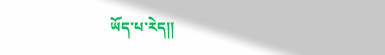ཡོད་པ་རེད།།